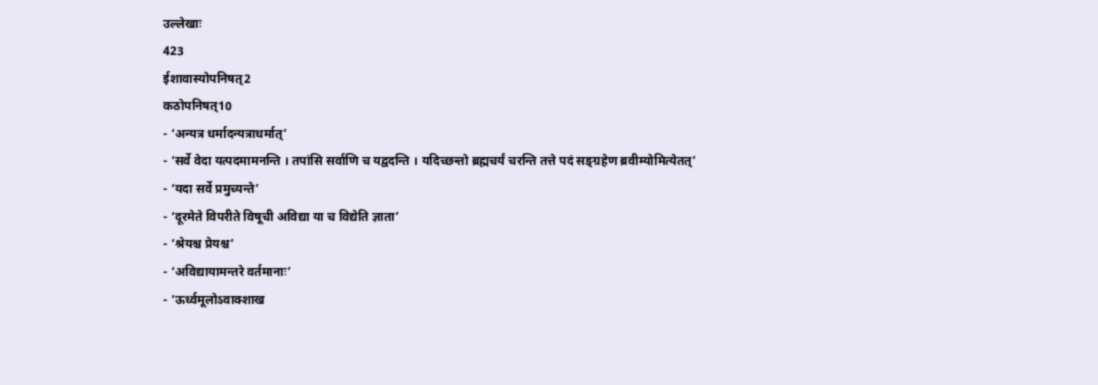उल्लेखाः
423
ईशावास्योपनिषत्2
कठोपनिषत्10
- ‘अन्यत्र धर्मादन्यत्राधर्मात्’
- ‘सर्वे वेदा यत्पदमामनन्ति । तपांसि सर्वाणि च यद्वदन्ति । यदिच्छन्तो ब्रह्मचर्यं चरन्ति तत्ते पदं सङ्ग्रहेण ब्रवीम्योमित्येतत्’
- ‘यदा सर्वे प्रमुच्यन्ते’
- ‘दूरमेते विपरीते विषूची अविद्या या च विद्येति ज्ञाता’
- ‘श्रेयश्च प्रेयश्च’
- ‘अविद्यायामन्तरे वर्तमानाः’
- ‘ऊर्ध्वमूलोऽवाक्शाख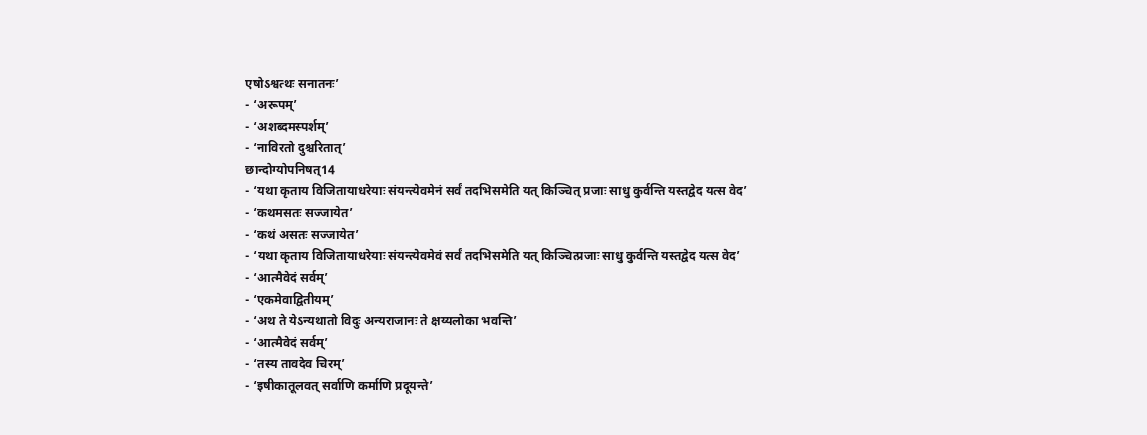एषोऽश्वत्थः सनातनः’
- ‘अरूपम्’
- ‘अशब्दमस्पर्शम्’
- ‘नाविरतो दुश्चरितात्’
छान्दोग्योपनिषत्14
- ‘यथा कृताय विजितायाधरेयाः संयन्त्येवमेनं सर्वं तदभिसमेति यत् किञ्चित् प्रजाः साधु कुर्वन्ति यस्तद्वेद यत्स वेद’
- ‘कथमसतः सज्जायेत’
- ‘कथं असतः सज्जायेत’
- ‘यथा कृताय विजितायाधरेयाः संयन्त्येवमेवं सर्वं तदभिसमेति यत् किञ्चित्प्रजाः साधु कुर्वन्ति यस्तद्वेद यत्स वेद’
- ‘आत्मैवेदं सर्वम्’
- ‘एकमेवाद्वितीयम्’
- ‘अथ ते येऽन्यथातो विदुः अन्यराजानः ते क्षय्यलोका भवन्ति’
- ‘आत्मैवेदं सर्वम्’
- ‘तस्य तावदेव चिरम्’
- ‘इषीकातूलवत् सर्वाणि कर्माणि प्रदूयन्ते’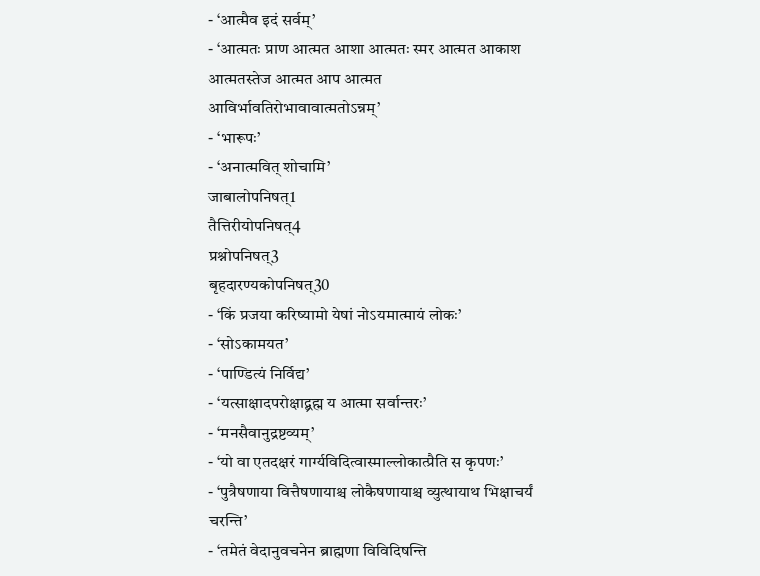- ‘आत्मैव इदं सर्वम्’
- ‘आत्मतः प्राण आत्मत आशा आत्मतः स्मर आत्मत आकाश आत्मतस्तेज आत्मत आप आत्मत आविर्भावतिरोभावावात्मतोऽन्नम्’
- ‘भारूपः’
- ‘अनात्मवित् शोचामि’
जाबालोपनिषत्1
तैत्तिरीयोपनिषत्4
प्रश्नोपनिषत्3
बृहदारण्यकोपनिषत्30
- ‘किं प्रजया करिष्यामो येषां नोऽयमात्मायं लोकः’
- ‘सोऽकामयत’
- ‘पाण्डित्यं निर्विद्य’
- ‘यत्साक्षादपरोक्षाद्ब्रह्म य आत्मा सर्वान्तरः’
- ‘मनसैवानुद्रष्टव्यम्’
- ‘यो वा एतदक्षरं गार्ग्यविदित्वास्माल्लोकात्प्रैति स कृपणः’
- ‘पुत्रैषणाया वित्तैषणायाश्च लोकैषणायाश्च व्युत्थायाथ भिक्षाचर्यं चरन्ति’
- ‘तमेतं वेदानुवचनेन ब्राह्मणा विविदिषन्ति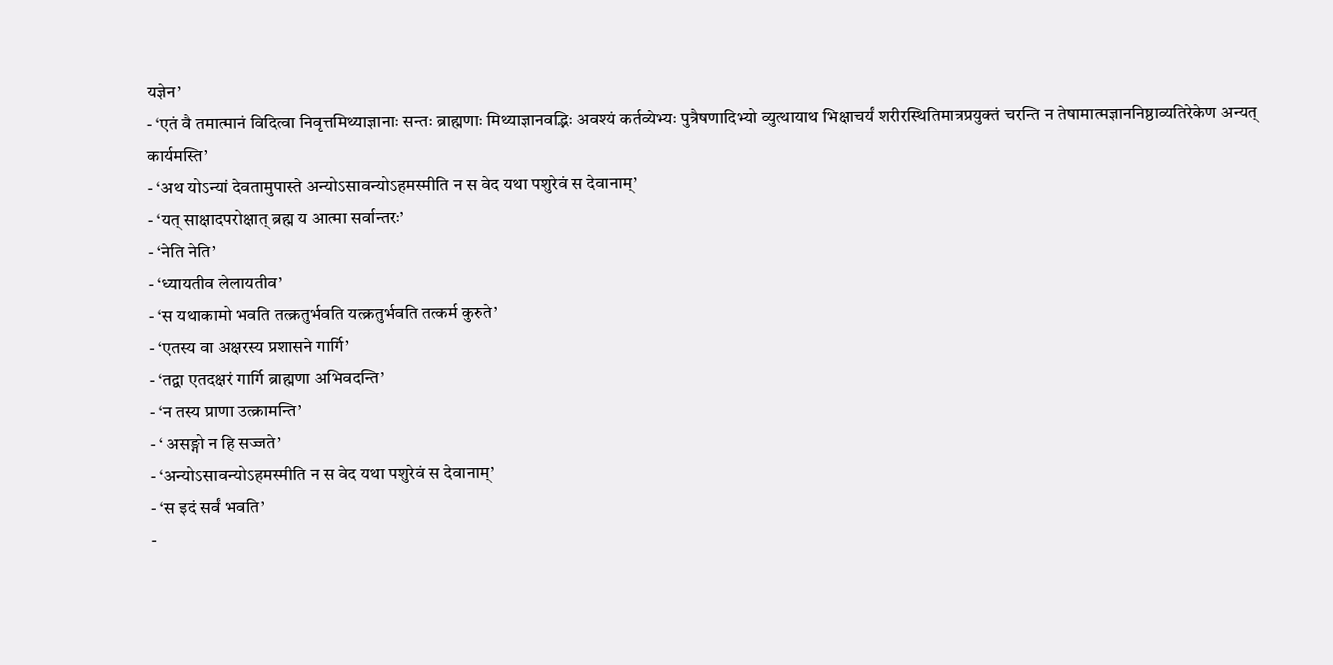यज्ञेन’
- ‘एतं वै तमात्मानं विदित्वा निवृत्तमिथ्याज्ञानाः सन्तः ब्राह्मणाः मिथ्याज्ञानवद्भिः अवश्यं कर्तव्येभ्यः पुत्रैषणादिभ्यो व्युत्थायाथ भिक्षाचर्यं शरीरस्थितिमात्रप्रयुक्तं चरन्ति न तेषामात्मज्ञाननिष्ठाव्यतिरेकेण अन्यत् कार्यमस्ति’
- ‘अथ योऽन्यां देवतामुपास्ते अन्योऽसावन्योऽहमस्मीति न स वेद यथा पशुरेवं स देवानाम्’
- ‘यत् साक्षादपरोक्षात् ब्रह्म य आत्मा सर्वान्तरः’
- ‘नेति नेति’
- ‘ध्यायतीव लेलायतीव’
- ‘स यथाकामो भवति तत्क्रतुर्भवति यत्क्रतुर्भवति तत्कर्म कुरुते’
- ‘एतस्य वा अक्षरस्य प्रशासने गार्गि’
- ‘तद्वा एतदक्षरं गार्गि ब्राह्मणा अभिवदन्ति’
- ‘न तस्य प्राणा उत्क्रामन्ति’
- ‘ असङ्गो न हि सज्जते’
- ‘अन्योऽसावन्योऽहमस्मीति न स वेद यथा पशुरेवं स देवानाम्’
- ‘स इदं सर्वं भवति’
-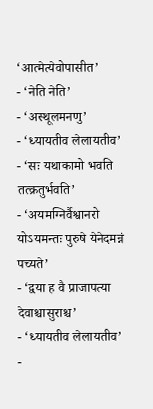‘आत्मेत्येवोपासीत’
- ‘नेति नेति’
- ‘अस्थूलमनणु’
- ‘ध्यायतीव लेलायतीव’
- ‘सः यथाकामो भवति तत्क्रतुर्भवति’
- ‘अयमग्निर्वैश्वानरो योऽयमन्तः पुरुषे येनेदमन्नं पच्यते’
- ‘द्वया ह वै प्राजापत्या देवाश्चासुराश्च’
- ‘ध्यायतीव लेलायतीव’
-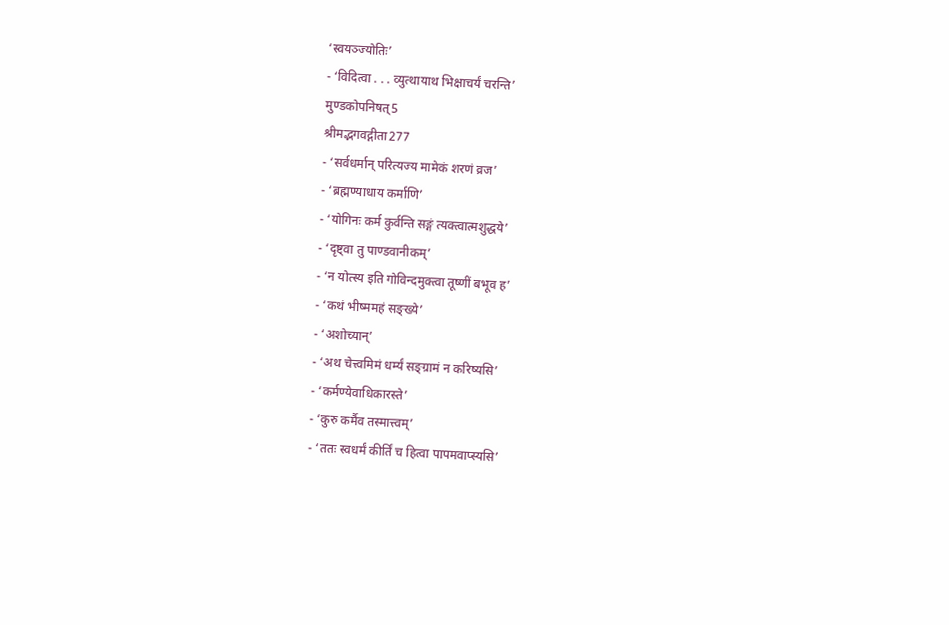‘स्वयञ्ज्योतिः’
- ‘विदित्वा . . . व्युत्थायाथ भिक्षाचर्यं चरन्ति’
मुण्डकोपनिषत्5
श्रीमद्भगवद्गीता277
- ‘सर्वधर्मान् परित्यज्य मामेकं शरणं व्रज’
- ‘ब्रह्मण्याधाय कर्माणि’
- ‘योगिनः कर्म कुर्वन्ति सङ्गं त्यक्त्वात्मशुद्धये’
- ‘दृष्ट्वा तु पाण्डवानीकम्’
- ‘न योत्स्य इति गोविन्दमुक्त्वा तूष्णीं बभूव ह’
- ‘कथं भीष्ममहं सङ्ख्ये’
- ‘अशोच्यान्’
- ‘अथ चेत्त्वमिमं धर्म्यं सङ्ग्रामं न करिष्यसि’
- ‘कर्मण्येवाधिकारस्ते’
- ‘कुरु कर्मैव तस्मात्त्वम्’
- ‘ततः स्वधर्मं कीर्तिं च हित्वा पापमवाप्स्यसि’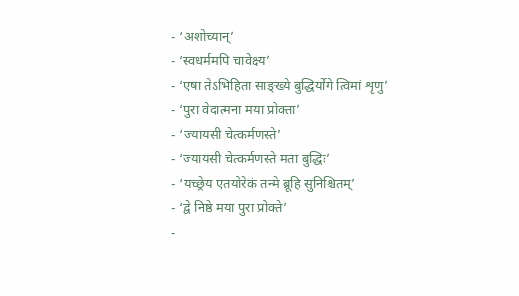- ‘अशोच्यान्’
- ‘स्वधर्ममपि चावेक्ष्य’
- ‘एषा तेऽभिहिता साङ्ख्ये बुद्धिर्योगे त्विमां शृणु’
- ‘पुरा वेदात्मना मया प्रोक्ता’
- ‘ज्यायसी चेत्कर्मणस्ते’
- ‘ज्यायसी चेत्कर्मणस्ते मता बुद्धिः’
- ‘यच्छ्रेय एतयोरेकं तन्मे ब्रूहि सुनिश्चितम्’
- ‘द्वे निष्ठे मया पुरा प्रोक्ते’
-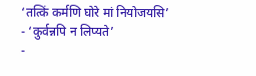‘तत्किं कर्मणि घोरे मां नियोजयसि’
- ‘कुर्वन्नपि न लिप्यते’
-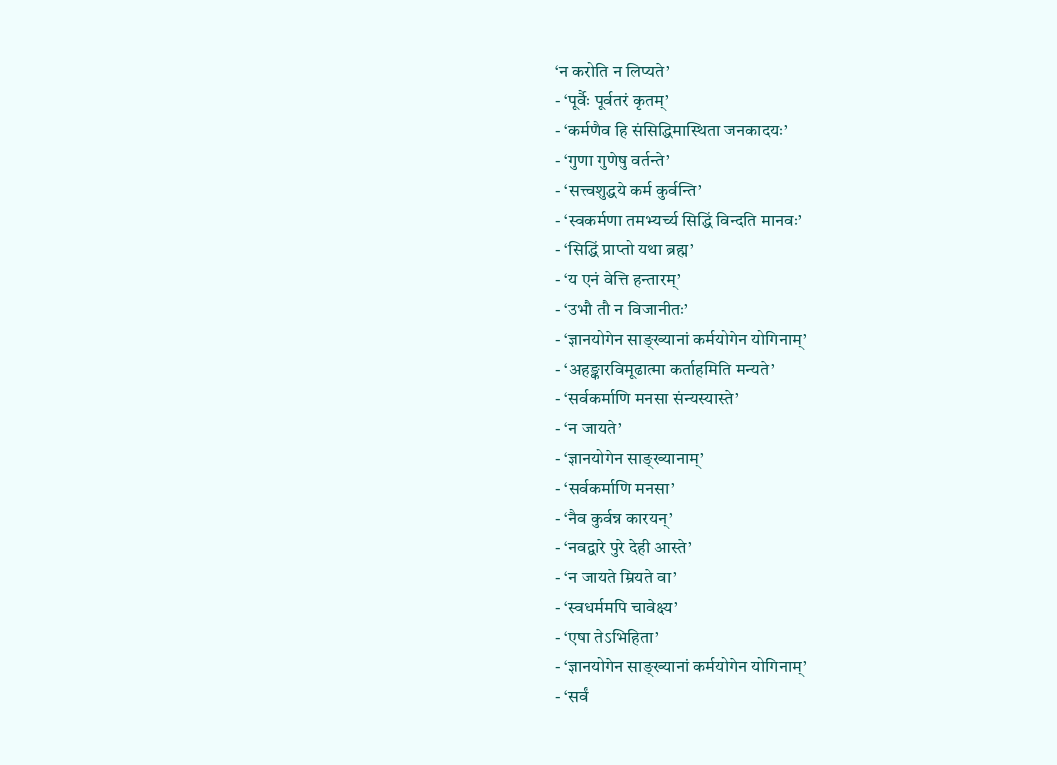‘न करोति न लिप्यते’
- ‘पूर्वैः पूर्वतरं कृतम्’
- ‘कर्मणैव हि संसिद्धिमास्थिता जनकादयः’
- ‘गुणा गुणेषु वर्तन्ते’
- ‘सत्त्वशुद्धये कर्म कुर्वन्ति’
- ‘स्वकर्मणा तमभ्यर्च्य सिद्धिं विन्दति मानवः’
- ‘सिद्धिं प्राप्तो यथा ब्रह्म’
- ‘य एनं वेत्ति हन्तारम्’
- ‘उभौ तौ न विजानीतः’
- ‘ज्ञानयोगेन साङ्ख्यानां कर्मयोगेन योगिनाम्’
- ‘अहङ्कारविमूढात्मा कर्ताहमिति मन्यते’
- ‘सर्वकर्माणि मनसा संन्यस्यास्ते’
- ‘न जायते’
- ‘ज्ञानयोगेन साङ्ख्यानाम्’
- ‘सर्वकर्माणि मनसा’
- ‘नैव कुर्वन्न कारयन्’
- ‘नवद्वारे पुरे देही आस्ते’
- ‘न जायते म्रियते वा’
- ‘स्वधर्ममपि चावेक्ष्य’
- ‘एषा तेऽभिहिता’
- ‘ज्ञानयोगेन साङ्ख्यानां कर्मयोगेन योगिनाम्’
- ‘सर्वं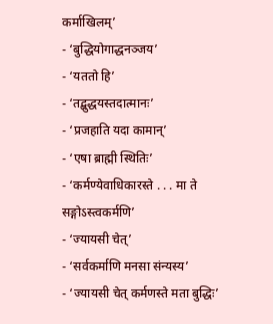कर्माखिलम्’
- ‘बुद्धियोगाद्धनञ्जय’
- ‘यततो हि’
- ‘तद्बुद्धयस्तदात्मानः’
- ‘प्रजहाति यदा कामान्’
- ‘एषा ब्राह्मी स्थितिः’
- ‘कर्मण्येवाधिकारस्ते . . . मा ते सङ्गोऽस्त्वकर्मणि’
- ‘ज्यायसी चेत्’
- ‘सर्वकर्माणि मनसा संन्यस्य’
- ‘ज्यायसी चेत् कर्मणस्ते मता बुद्धिः’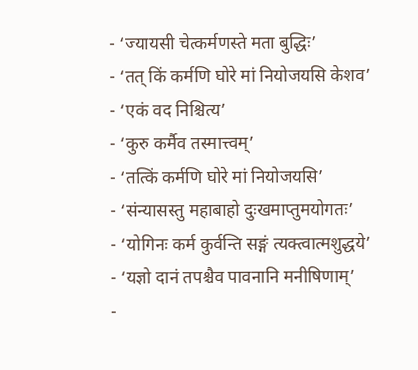- ‘ज्यायसी चेत्कर्मणस्ते मता बुद्धिः’
- ‘तत् किं कर्मणि घोरे मां नियोजयसि केशव’
- ‘एकं वद निश्चित्य’
- ‘कुरु कर्मैव तस्मात्त्वम्’
- ‘तत्किं कर्मणि घोरे मां नियोजयसि’
- ‘संन्यासस्तु महाबाहो दुःखमाप्तुमयोगतः’
- ‘योगिनः कर्म कुर्वन्ति सङ्गं त्यक्त्वात्मशुद्धये’
- ‘यज्ञो दानं तपश्चैव पावनानि मनीषिणाम्’
-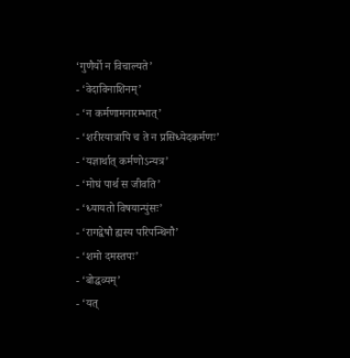‘गुणैर्यो न विचाल्यते’
- ‘वेदाविनाशिनम्’
- ‘न कर्मणामनारम्भात्’
- ‘शरीरयात्रापि च ते न प्रसिध्येदकर्मणः’
- ‘यज्ञार्थात् कर्मणोऽन्यत्र’
- ‘मोघं पार्थ स जीवति’
- ‘ध्यायतो विषयान्पुंसः’
- ‘रागद्वेषौ ह्यस्य परिपन्थिनौ’
- ‘शमो दमस्तपः’
- ‘बोद्धव्यम्’
- ‘यत्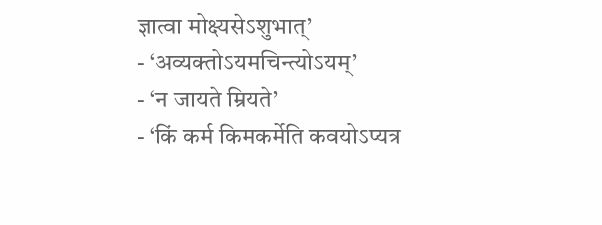ज्ञात्वा मोक्ष्यसेऽशुभात्’
- ‘अव्यक्तोऽयमचिन्त्योऽयम्’
- ‘न जायते म्रियते’
- ‘किं कर्म किमकर्मेति कवयोऽप्यत्र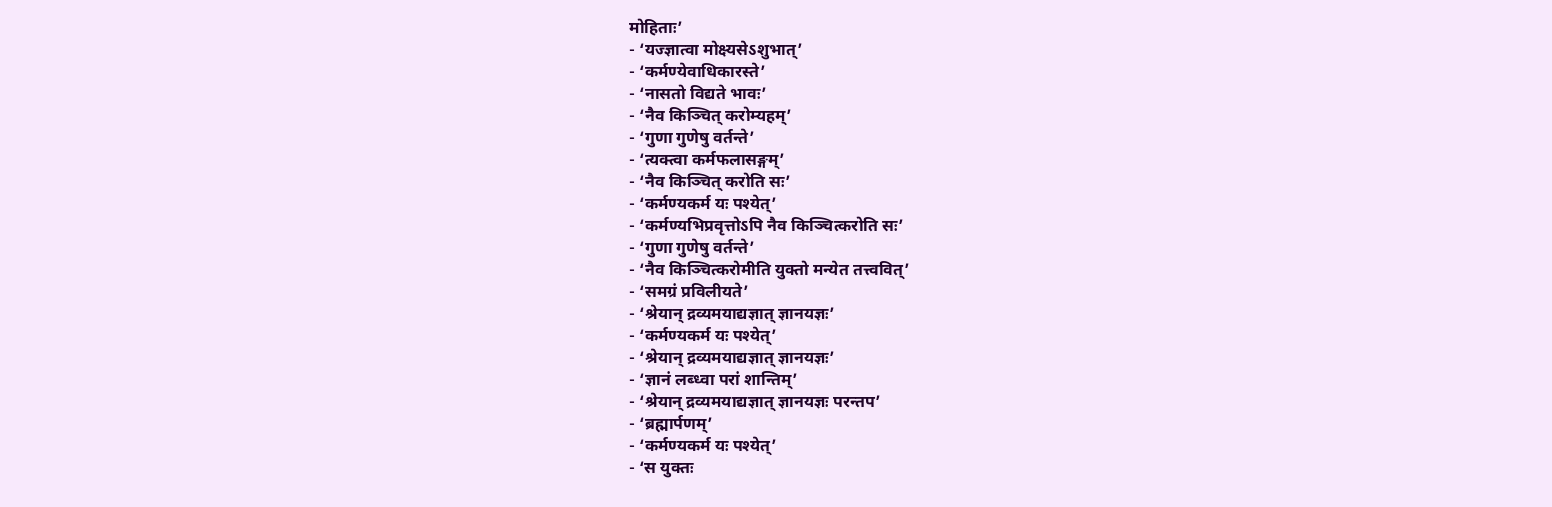मोहिताः’
- ‘यज्ज्ञात्वा मोक्ष्यसेऽशुभात्’
- ‘कर्मण्येवाधिकारस्ते’
- ‘नासतो विद्यते भावः’
- ‘नैव किञ्चित् करोम्यहम्’
- ‘गुणा गुणेषु वर्तन्ते’
- ‘त्यक्त्वा कर्मफलासङ्गम्’
- ‘नैव किञ्चित् करोति सः’
- ‘कर्मण्यकर्म यः पश्येत्’
- ‘कर्मण्यभिप्रवृत्तोऽपि नैव किञ्चित्करोति सः’
- ‘गुणा गुणेषु वर्तन्ते’
- ‘नैव किञ्चित्करोमीति युक्तो मन्येत तत्त्ववित्’
- ‘समग्रं प्रविलीयते’
- ‘श्रेयान् द्रव्यमयाद्यज्ञात् ज्ञानयज्ञः’
- ‘कर्मण्यकर्म यः पश्येत्’
- ‘श्रेयान् द्रव्यमयाद्यज्ञात् ज्ञानयज्ञः’
- ‘ज्ञानं लब्ध्वा परां शान्तिम्’
- ‘श्रेयान् द्रव्यमयाद्यज्ञात् ज्ञानयज्ञः परन्तप’
- ‘ब्रह्मार्पणम्’
- ‘कर्मण्यकर्म यः पश्येत्’
- ‘स युक्तः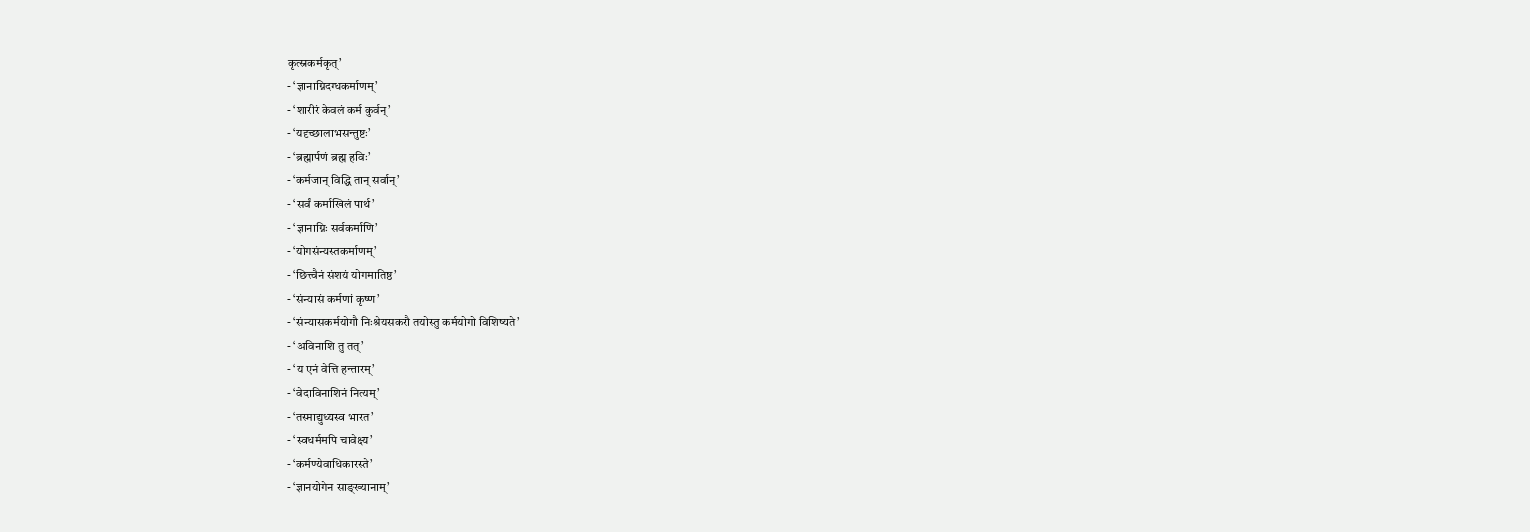कृत्स्नकर्मकृत्’
- ‘ज्ञानाग्निदग्धकर्माणम्’
- ‘शारीरं केवलं कर्म कुर्वन्’
- ‘यदृच्छालाभसन्तुष्टः’
- ‘ब्रह्मार्पणं ब्रह्म हविः’
- ‘कर्मजान् विद्धि तान् सर्वान्’
- ‘सर्वं कर्माखिलं पार्थ’
- ‘ज्ञानाग्निः सर्वकर्माणि’
- ‘योगसंन्यस्तकर्माणम्’
- ‘छित्त्वैनं संशयं योगमातिष्ठ’
- ‘संन्यासं कर्मणां कृष्ण’
- ‘संन्यासकर्मयोगौ निःश्रेयसकरौ तयोस्तु कर्मयोगो विशिष्यते’
- ‘अविनाशि तु तत्’
- ‘य एनं वेत्ति हन्तारम्’
- ‘वेदाविनाशिनं नित्यम्’
- ‘तस्माद्युध्यस्व भारत’
- ‘स्वधर्ममपि चावेक्ष्य’
- ‘कर्मण्येवाधिकारस्ते’
- ‘ज्ञानयोगेन साङ्ख्यानाम्’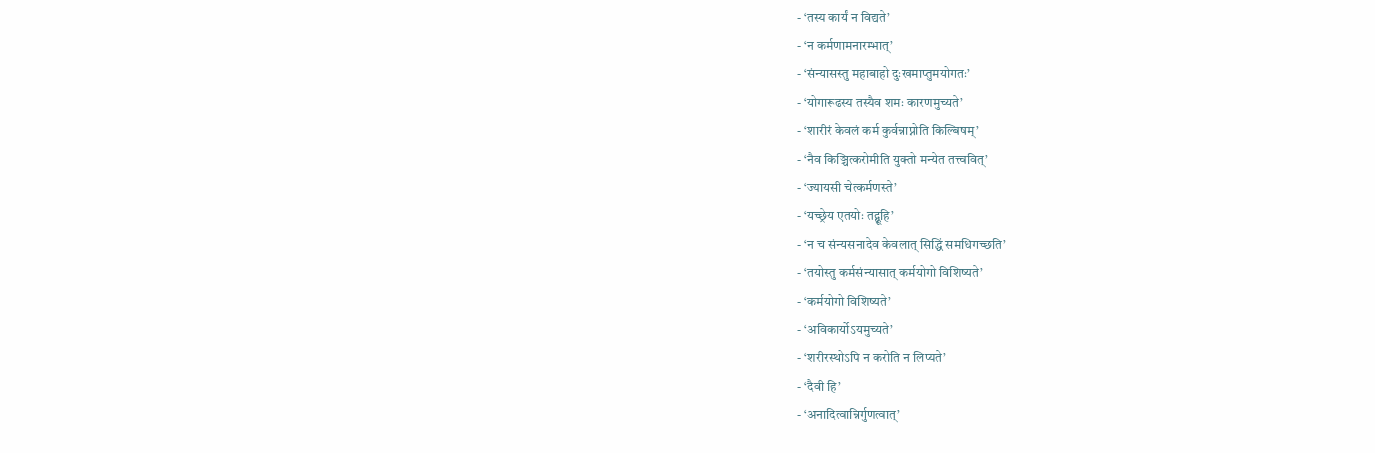- ‘तस्य कार्यं न विद्यते’
- ‘न कर्मणामनारम्भात्’
- ‘संन्यासस्तु महाबाहो दुःखमाप्तुमयोगतः’
- ‘योगारूढस्य तस्यैव शमः कारणमुच्यते’
- ‘शारीरं केवलं कर्म कुर्वन्नाप्नोति किल्बिषम्’
- ‘नैव किञ्चित्करोमीति युक्तो मन्येत तत्त्ववित्’
- ‘ज्यायसी चेत्कर्मणस्ते’
- ‘यच्छ्रेय एतयोः तद्ब्रूहि’
- ‘न च संन्यसनादेव केवलात् सिद्धिं समधिगच्छति’
- ‘तयोस्तु कर्मसंन्यासात् कर्मयोगो विशिष्यते’
- ‘कर्मयोगो विशिष्यते’
- ‘अविकार्योऽयमुच्यते’
- ‘शरीरस्थोऽपि न करोति न लिप्यते’
- ‘दैवी हि’
- ‘अनादित्वान्निर्गुणत्वात्’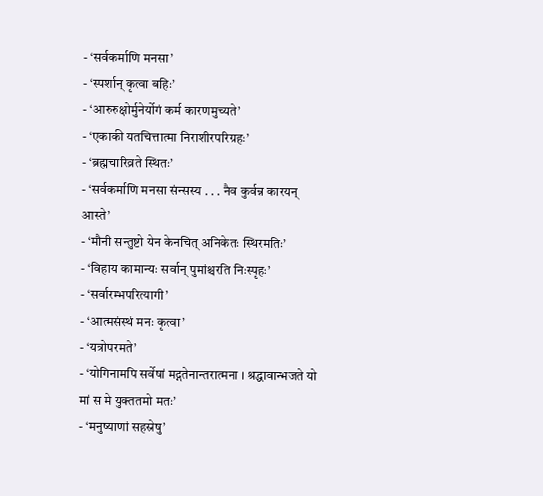- ‘सर्वकर्माणि मनसा’
- ‘स्पर्शान् कृत्वा बहिः’
- ‘आरुरुक्षोर्मुनेर्योगं कर्म कारणमुच्यते’
- ‘एकाकी यतचित्तात्मा निराशीरपरिग्रहः’
- ‘ब्रह्मचारिव्रते स्थितः’
- ‘सर्वकर्माणि मनसा संन्सस्य . . . नैव कुर्वन्न कारयन् आस्ते’
- ‘मौनी सन्तुष्टो येन केनचित् अनिकेतः स्थिरमतिः’
- ‘विहाय कामान्यः सर्वान् पुमांश्चरति निःस्पृहः’
- ‘सर्वारम्भपरित्यागी’
- ‘आत्मसंस्थं मनः कृत्वा’
- ‘यत्रोपरमते’
- ‘योगिनामपि सर्वेषां मद्गतेनान्तरात्मना । श्रद्धावान्भजते यो मां स मे युक्ततमो मतः’
- ‘मनुष्याणां सहस्रेषु’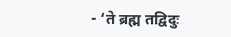- ‘ते ब्रह्म तद्विदुः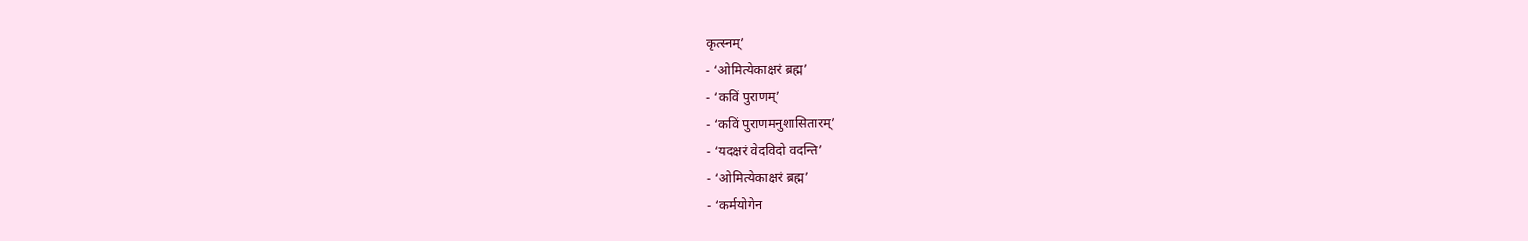कृत्स्नम्’
- ‘ओमित्येकाक्षरं ब्रह्म’
- ‘कविं पुराणम्’
- ‘कविं पुराणमनुशासितारम्’
- ‘यदक्षरं वेदविदो वदन्ति’
- ‘ओमित्येकाक्षरं ब्रह्म’
- ‘कर्मयोगेन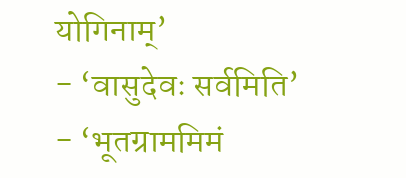योगिनाम्’
- ‘वासुदेवः सर्वमिति’
- ‘भूतग्राममिमं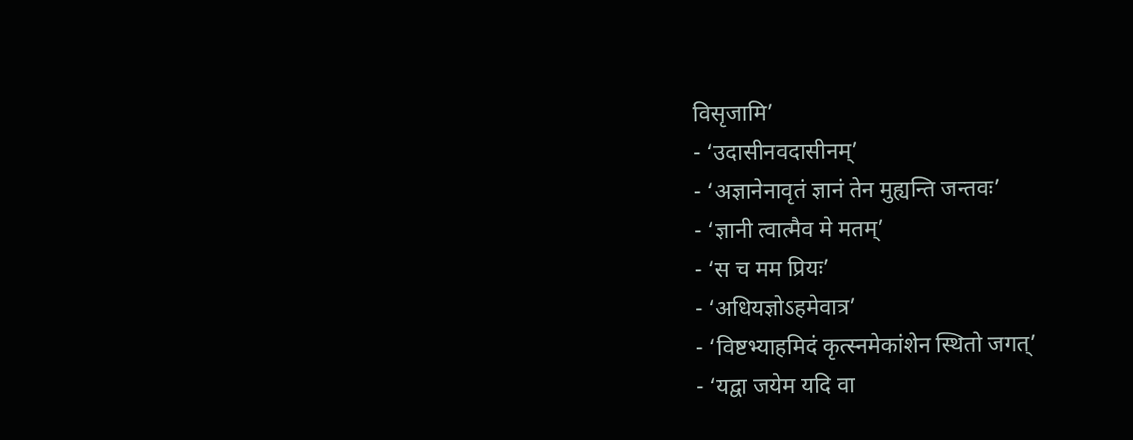विसृजामि’
- ‘उदासीनवदासीनम्’
- ‘अज्ञानेनावृतं ज्ञानं तेन मुह्यन्ति जन्तवः’
- ‘ज्ञानी त्वात्मैव मे मतम्’
- ‘स च मम प्रियः’
- ‘अधियज्ञोऽहमेवात्र’
- ‘विष्टभ्याहमिदं कृत्स्नमेकांशेन स्थितो जगत्’
- ‘यद्वा जयेम यदि वा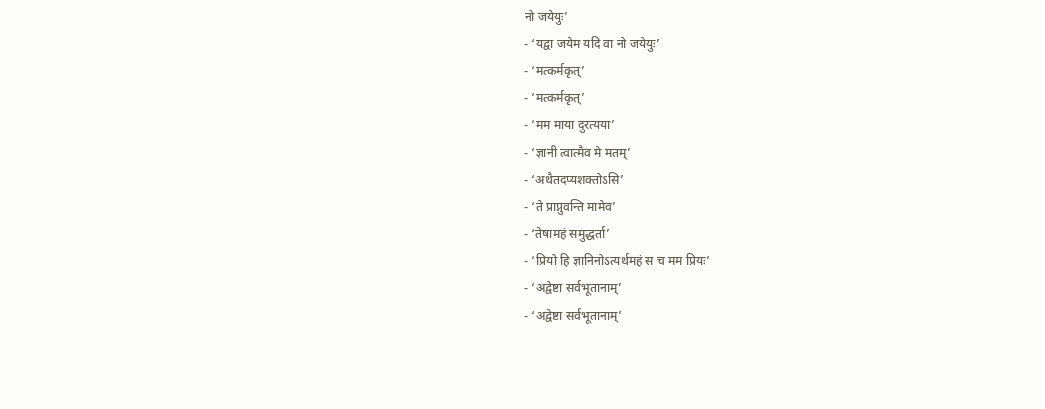नो जयेयुः’
- ‘यद्वा जयेम यदि वा नो जयेयुः’
- ‘मत्कर्मकृत्’
- ‘मत्कर्मकृत्’
- ‘मम माया दुरत्यया’
- ‘ज्ञानी त्वात्मैव मे मतम्’
- ‘अथैतदप्यशक्तोऽसि’
- ‘ते प्राप्नुवन्ति मामेव’
- ‘तेषामहं समुद्धर्ता’
- ‘प्रियो हि ज्ञानिनोऽत्यर्थमहं स च मम प्रियः’
- ‘अद्वेष्टा सर्वभूतानाम्’
- ‘अद्वेष्टा सर्वभूतानाम्’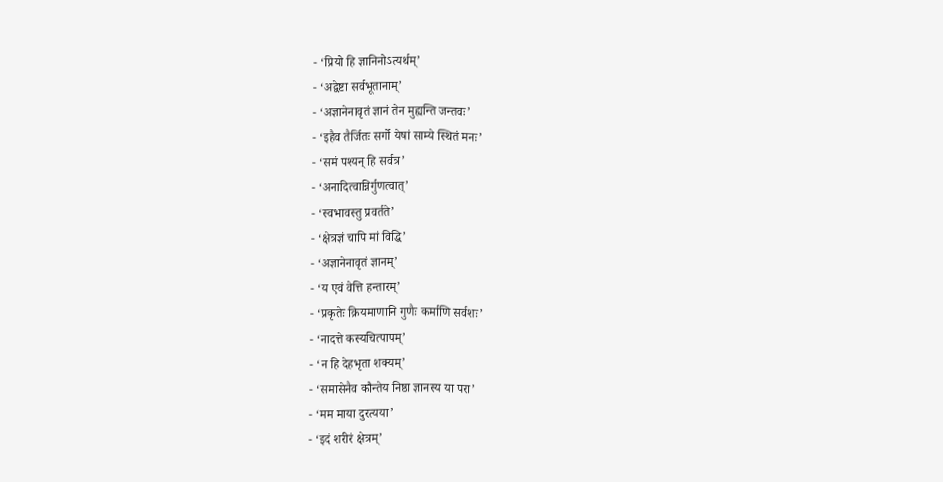- ‘प्रियो हि ज्ञानिनोऽत्यर्थम्’
- ‘अद्वेष्टा सर्वभूतानाम्’
- ‘अज्ञानेनावृतं ज्ञानं तेन मुह्यन्ति जन्तवः’
- ‘इहैव तैर्जितः सर्गो येषां साम्ये स्थितं मनः’
- ‘समं पश्यन् हि सर्वत्र’
- ‘अनादित्वान्निर्गुणत्वात्’
- ‘स्वभावस्तु प्रवर्तते’
- ‘क्षेत्रज्ञं चापि मां विद्धि’
- ‘अज्ञानेनावृतं ज्ञानम्’
- ‘य एवं वेत्ति हन्तारम्’
- ‘प्रकृतेः क्रियमाणानि गुणैः कर्माणि सर्वशः’
- ‘नादत्ते कस्यचित्पापम्’
- ‘न हि देहभृता शक्यम्’
- ‘समासेनैव कौन्तेय निष्ठा ज्ञानस्य या परा’
- ‘मम माया दुरत्यया’
- ‘इदं शरीरं क्षेत्रम्’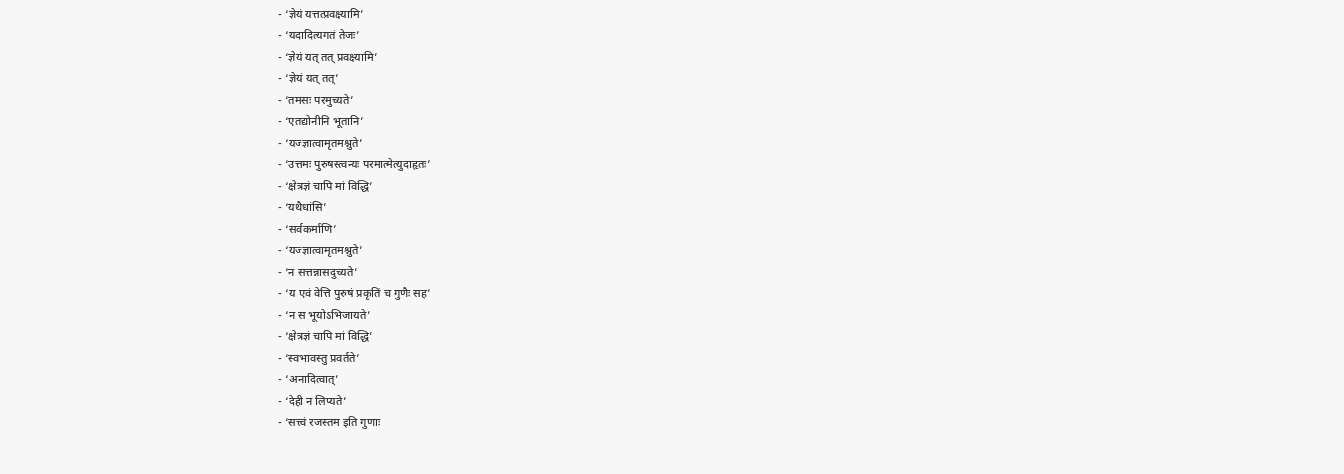- ‘ज्ञेयं यत्तत्प्रवक्ष्यामि’
- ‘यदादित्यगतं तेजः’
- ‘ज्ञेयं यत् तत् प्रवक्ष्यामि’
- ‘ज्ञेयं यत् तत्’
- ‘तमसः परमुच्यते’
- ‘एतद्योनीनि भूतानि’
- ‘यज्ज्ञात्वामृतमश्नुते’
- ‘उत्तमः पुरुषस्त्वन्यः परमात्मेत्युदाहृतः’
- ‘क्षेत्रज्ञं चापि मां विद्धि’
- ‘यथैधांसि’
- ‘सर्वकर्माणि’
- ‘यज्ज्ञात्वामृतमश्नुते’
- ‘न सत्तन्नासदुच्यते’
- ‘य एवं वेत्ति पुरुषं प्रकृतिं च गुणैः सह’
- ‘न स भूयोऽभिजायते’
- ‘क्षेत्रज्ञं चापि मां विद्धि’
- ‘स्वभावस्तु प्रवर्तते’
- ‘अनादित्वात्’
- ‘देही न लिप्यते’
- ‘सत्त्वं रजस्तम इति गुणाः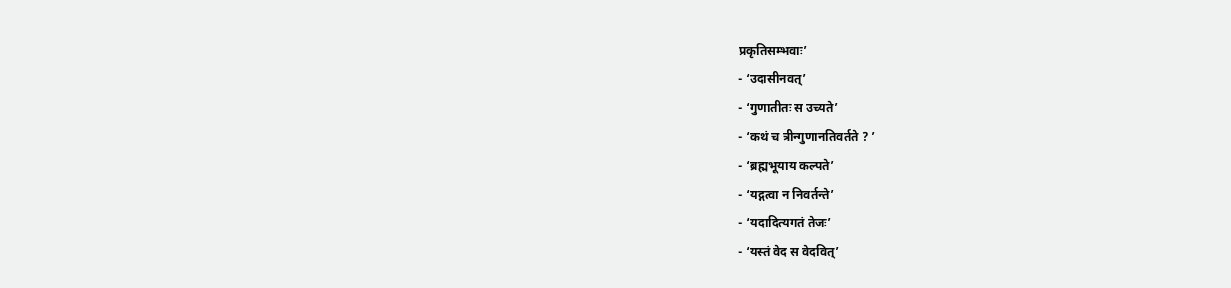प्रकृतिसम्भवाः’
- ‘उदासीनवत्’
- ‘गुणातीतः स उच्यते’
- ‘कथं च त्रीन्गुणानतिवर्तते ? ’
- ‘ब्रह्मभूयाय कल्पते’
- ‘यद्गत्वा न निवर्तन्ते’
- ‘यदादित्यगतं तेजः’
- ‘यस्तं वेद स वेदवित्’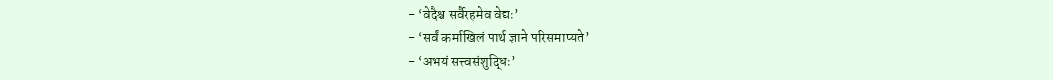- ‘वेदैश्च सर्वैरहमेव वेद्यः’
- ‘सर्वं कर्माखिलं पार्थ ज्ञाने परिसमाप्यते’
- ‘अभयं सत्त्वसंशुद्धिः’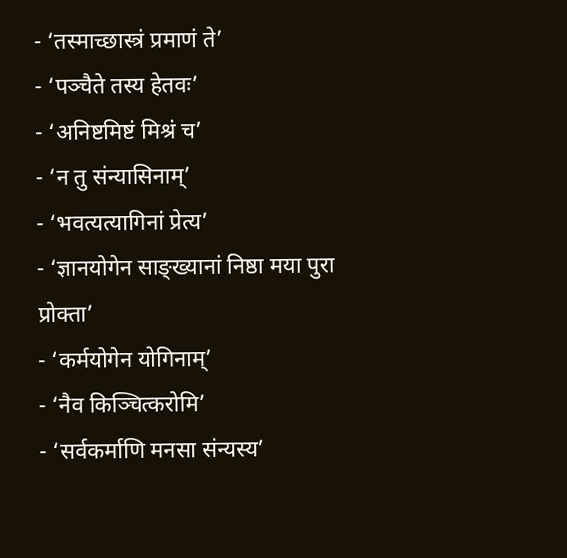- ‘तस्माच्छास्त्रं प्रमाणं ते’
- ‘पञ्चैते तस्य हेतवः’
- ‘अनिष्टमिष्टं मिश्रं च’
- ‘न तु संन्यासिनाम्’
- ‘भवत्यत्यागिनां प्रेत्य’
- ‘ज्ञानयोगेन साङ्ख्यानां निष्ठा मया पुरा प्रोक्ता’
- ‘कर्मयोगेन योगिनाम्’
- ‘नैव किञ्चित्करोमि’
- ‘सर्वकर्माणि मनसा संन्यस्य’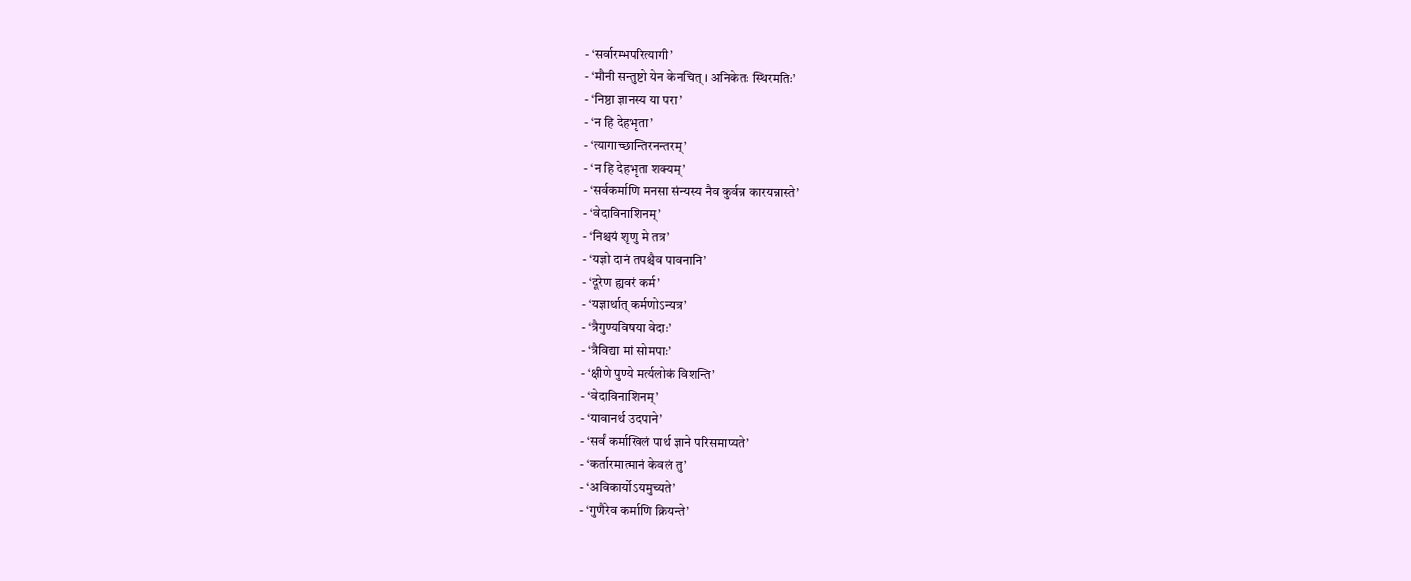- ‘सर्वारम्भपरित्यागी’
- ‘मौनी सन्तुष्टो येन केनचित् । अनिकेतः स्थिरमतिः’
- ‘निष्ठा ज्ञानस्य या परा’
- ‘न हि देहभृता’
- ‘त्यागाच्छान्तिरनन्तरम्’
- ‘न हि देहभृता शक्यम्’
- ‘सर्वकर्माणि मनसा संन्यस्य नैव कुर्वन्न कारयन्नास्ते’
- ‘वेदाविनाशिनम्’
- ‘निश्चयं शृणु मे तत्र’
- ‘यज्ञो दानं तपश्चैव पावनानि’
- ‘दूरेण ह्यवरं कर्म’
- ‘यज्ञार्थात् कर्मणोऽन्यत्र’
- ‘त्रैगुण्यविषया वेदाः’
- ‘त्रैविद्या मां सोमपाः’
- ‘क्षीणे पुण्ये मर्त्यलोकं विशन्ति’
- ‘वेदाविनाशिनम्’
- ‘यावानर्थ उदपाने’
- ‘सर्वं कर्माखिलं पार्थ ज्ञाने परिसमाप्यते’
- ‘कर्तारमात्मानं केवलं तु’
- ‘अविकार्योऽयमुच्यते’
- ‘गुणैरेव कर्माणि क्रियन्ते’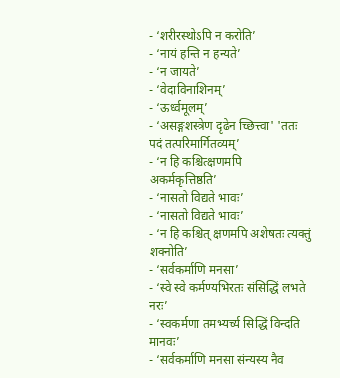- ‘शरीरस्थोऽपि न करोति’
- ‘नायं हन्ति न हन्यते’
- ‘न जायते’
- ‘वेदाविनाशिनम्’
- ‘ऊर्ध्वमूलम्’
- ‘असङ्गशस्त्रेण दृढेन च्छित्त्वा' 'ततः पदं तत्परिमार्गितव्यम्’
- ‘न हि कश्चित्क्षणमपि अकर्मकृत्तिष्ठति’
- ‘नासतो विद्यते भावः’
- ‘नासतो विद्यते भावः’
- ‘न हि कश्चित् क्षणमपि अशेषतः त्यक्तुं शक्नोति’
- ‘सर्वकर्माणि मनसा’
- ‘स्वे स्वे कर्मण्यभिरतः संसिद्धिं लभते नरः’
- ‘स्वकर्मणा तमभ्यर्च्य सिद्धिं विन्दति मानवः’
- ‘सर्वकर्माणि मनसा संन्यस्य नैव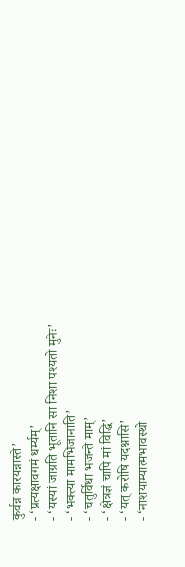कुर्वन्न कारयन्नास्ते’
- ‘प्रत्यक्षावगमं धर्म्यम्’
- ‘यस्यां जाग्रति भूतानि सा निशा पश्यतो मुनेः’
- ‘भक्त्या मामभिजानाति’
- ‘चतुर्विधा भजन्ते माम्’
- ‘क्षेत्रज्ञं चापि मां विद्धि’
- ‘यत् करोषि यदश्नासि’
- ‘नाशयाम्यात्मभावस्थो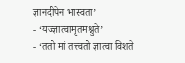ज्ञानदीपेन भास्वता’
- ‘यज्ज्ञात्वामृतमश्नुते’
- ‘ततो मां तत्त्वतो ज्ञात्वा विशते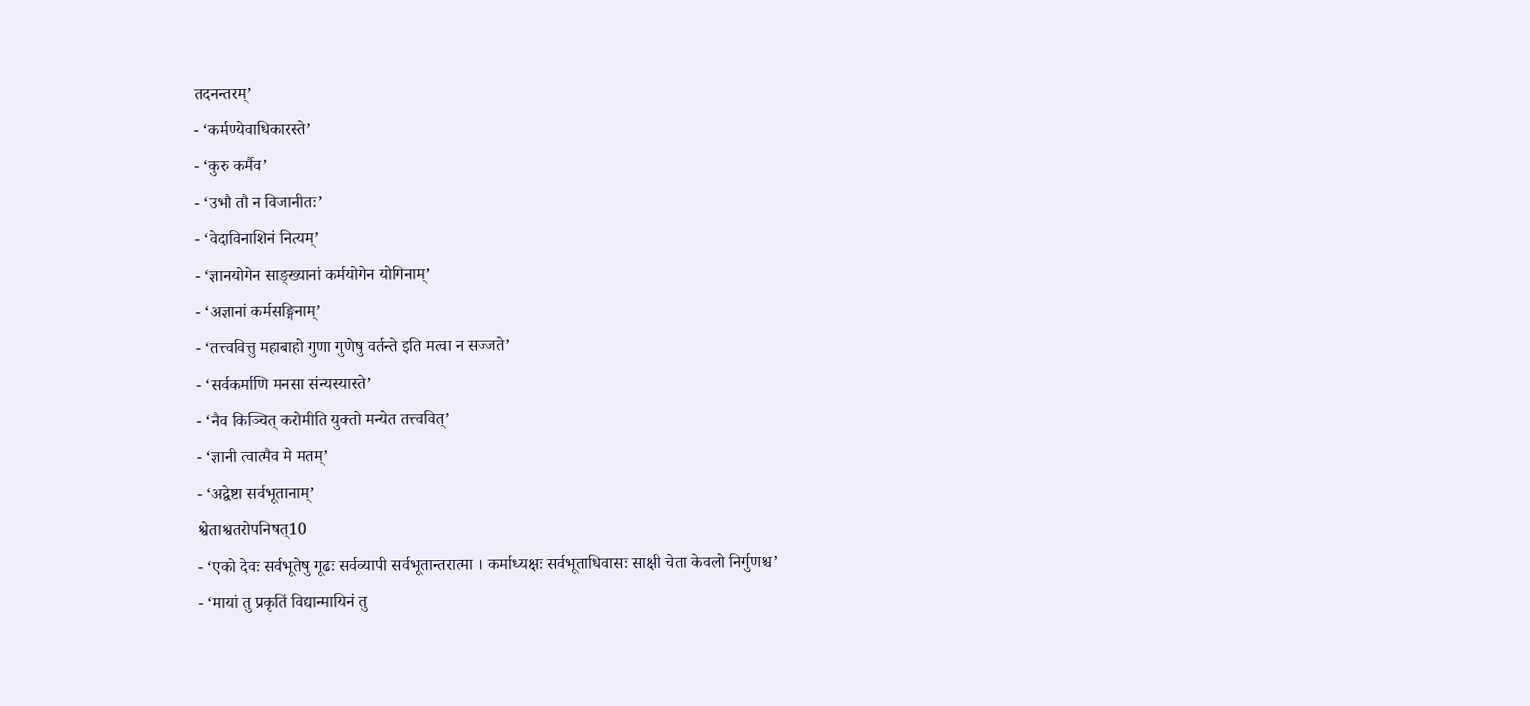तदनन्तरम्’
- ‘कर्मण्येवाधिकारस्ते’
- ‘कुरु कर्मैव’
- ‘उभौ तौ न विजानीतः’
- ‘वेदाविनाशिनं नित्यम्’
- ‘ज्ञानयोगेन साङ्ख्यानां कर्मयोगेन योगिनाम्’
- ‘अज्ञानां कर्मसङ्गिनाम्’
- ‘तत्त्ववित्तु महाबाहो गुणा गुणेषु वर्तन्ते इति मत्वा न सज्जते’
- ‘सर्वकर्माणि मनसा संन्यस्यास्ते’
- ‘नैव किञ्चित् करोमीति युक्तो मन्येत तत्त्ववित्’
- ‘ज्ञानी त्वात्मैव मे मतम्’
- ‘अद्वेष्टा सर्वभूतानाम्’
श्वेताश्वतरोपनिषत्10
- ‘एको देवः सर्वभूतेषु गूढः सर्वव्यापी सर्वभूतान्तरात्मा । कर्माध्यक्षः सर्वभूताधिवासः साक्षी चेता केवलो निर्गुणश्च’
- ‘मायां तु प्रकृतिं विद्यान्मायिनं तु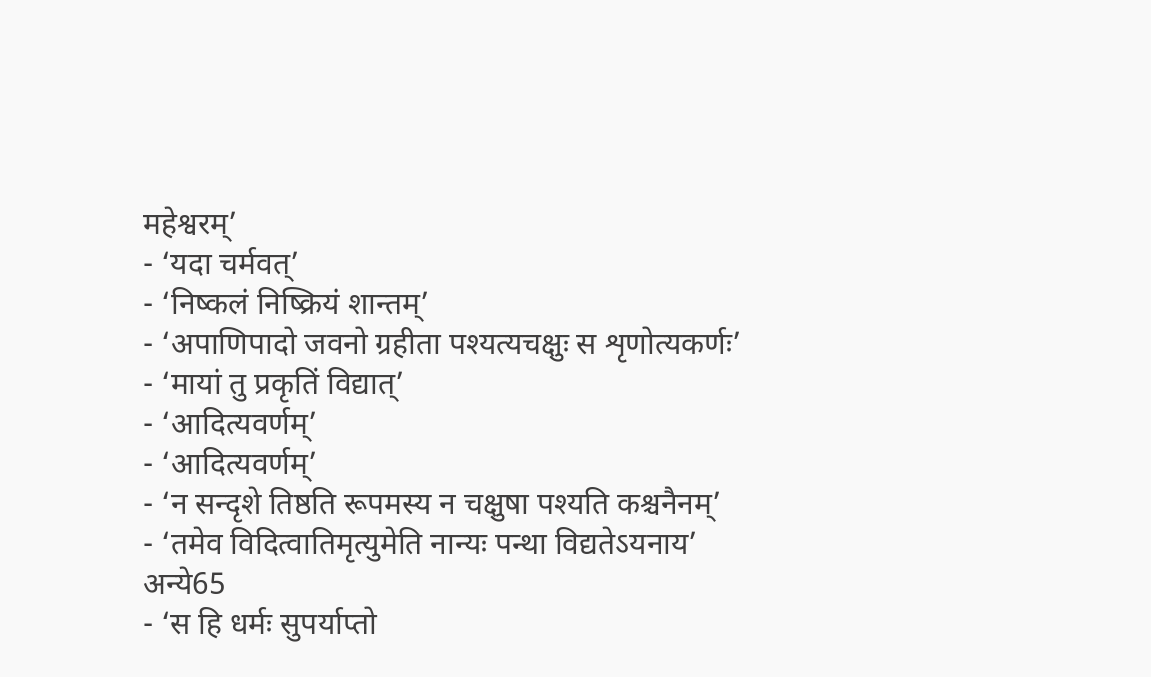महेश्वरम्’
- ‘यदा चर्मवत्’
- ‘निष्कलं निष्क्रियं शान्तम्’
- ‘अपाणिपादो जवनो ग्रहीता पश्यत्यचक्षुः स शृणोत्यकर्णः’
- ‘मायां तु प्रकृतिं विद्यात्’
- ‘आदित्यवर्णम्’
- ‘आदित्यवर्णम्’
- ‘न सन्दृशे तिष्ठति रूपमस्य न चक्षुषा पश्यति कश्चनैनम्’
- ‘तमेव विदित्वातिमृत्युमेति नान्यः पन्था विद्यतेऽयनाय’
अन्ये65
- ‘स हि धर्मः सुपर्याप्तो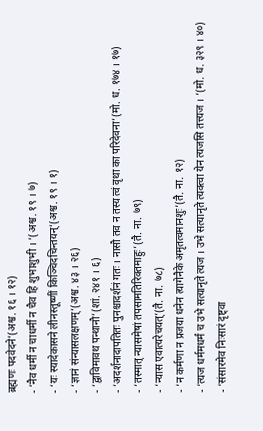ब्रह्मणः पदवेदने’(अश्व. १६ । १२)
- ‘नैव धर्मी न चाधर्मी न चैव हि शुभाशुभी । ’(अश्व. १९ । ७)
- ‘यः स्यादेकासने लीनस्तूष्णीं किञ्चिदचिन्तयन्’(अश्व. १९ । १)
- ‘ज्ञानं संन्यासलक्षणम्’(अश्व. ४३ । २६)
- ‘द्वाविमावथ पन्थानौ’(शां. २४१ । ६)
- ‘अदर्शनादापतितः पुनश्चादर्शनं गतः । नासौ तव न तस्य त्वं वृथा का परिदेवना’(मो. ध. १७४ । १७)
- ‘तस्मात् न्यासमेषां तपसामतिरिक्तमाहुः’(तै. ना. ७९)
- ‘न्यास एवात्यरेचयत्’(तै. ना. ७८)
- ‘न कर्मणा न प्रजया धनेन त्यागेनैके अमृतत्वमानशुः’(तै. ना. १२)
- ‘त्यज धर्ममधर्मं च उभे सत्यानृते त्यज । उभे सत्यानृते त्यक्त्वा येन त्यजसि तत्त्यज । ’(मो. ध. ३२९ । ४०)
- ‘संसारमेव निःसारं दृष्ट्वा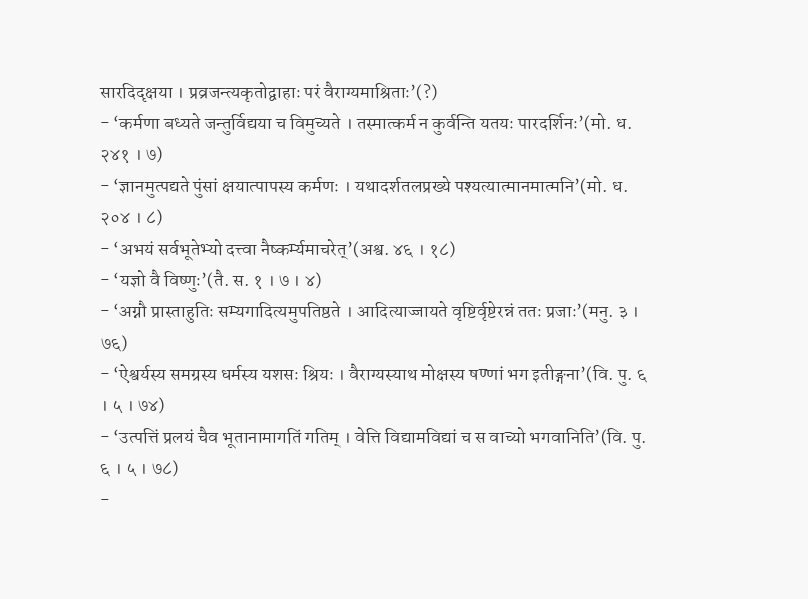सारदिदृक्षया । प्रव्रजन्त्यकृतोद्वाहाः परं वैराग्यमाश्रिताः’(?)
- ‘कर्मणा बध्यते जन्तुर्विद्यया च विमुच्यते । तस्मात्कर्म न कुर्वन्ति यतयः पारदर्शिनः’(मो. ध. २४१ । ७)
- ‘ज्ञानमुत्पद्यते पुंसां क्षयात्पापस्य कर्मणः । यथादर्शतलप्रख्ये पश्यत्यात्मानमात्मनि’(मो. ध. २०४ । ८)
- ‘अभयं सर्वभूतेभ्यो दत्त्वा नैष्कर्म्यमाचरेत्’(अश्व. ४६ । १८)
- ‘यज्ञो वै विष्णुः’(तै. स. १ । ७ । ४)
- ‘अग्नौ प्रास्ताहुतिः सम्यगादित्यमुपतिष्ठते । आदित्याज्जायते वृष्टिर्वृष्टेरन्नं ततः प्रजाः’(मनु. ३ । ७६)
- ‘ऐश्वर्यस्य समग्रस्य धर्मस्य यशसः श्रियः । वैराग्यस्याथ मोक्षस्य षण्णां भग इतीङ्गना’(वि. पु. ६ । ५ । ७४)
- ‘उत्पत्तिं प्रलयं चैव भूतानामागतिं गतिम् । वेत्ति विद्यामविद्यां च स वाच्यो भगवानिति’(वि. पु. ६ । ५ । ७८)
-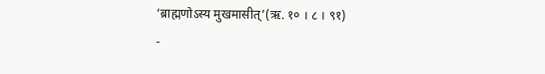‘ब्राह्मणोऽस्य मुखमासीत्’(ऋ. १० । ८ । ९१)
-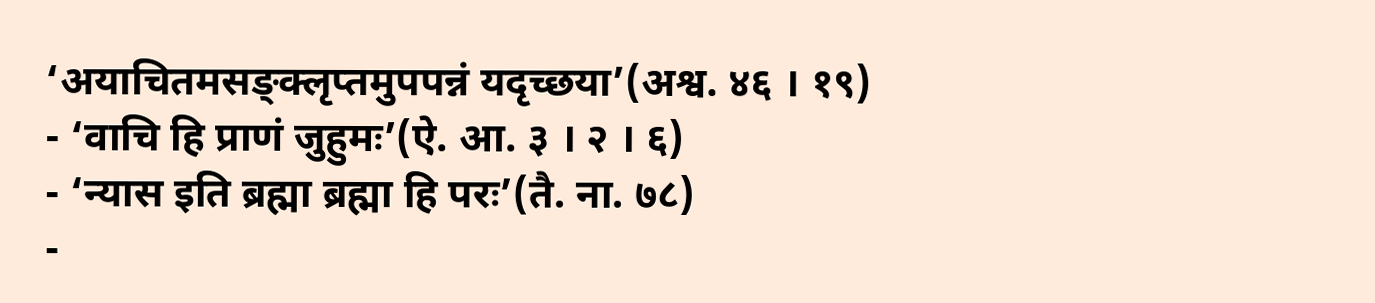‘अयाचितमसङ्क्लृप्तमुपपन्नं यदृच्छया’(अश्व. ४६ । १९)
- ‘वाचि हि प्राणं जुहुमः’(ऐ. आ. ३ । २ । ६)
- ‘न्यास इति ब्रह्मा ब्रह्मा हि परः’(तै. ना. ७८)
-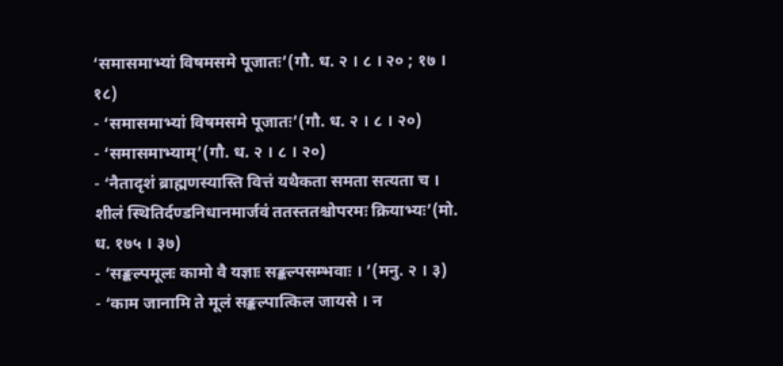‘समासमाभ्यां विषमसमे पूजातः’(गौ. ध. २ । ८ । २० ; १७ । १८)
- ‘समासमाभ्यां विषमसमे पूजातः’(गौ. ध. २ । ८ । २०)
- ‘समासमाभ्याम्’(गौ. ध. २ । ८ । २०)
- ‘नैतादृशं ब्राह्मणस्यास्ति वित्तं यथैकता समता सत्यता च । शीलं स्थितिर्दण्डनिधानमार्जवं ततस्ततश्चोपरमः क्रियाभ्यः’(मो. ध. १७५ । ३७)
- ‘सङ्कल्पमूलः कामो वै यज्ञाः सङ्कल्पसम्भवाः । ’(मनु. २ । ३)
- ‘काम जानामि ते मूलं सङ्कल्पात्किल जायसे । न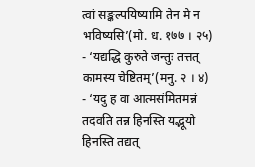त्वां सङ्कल्पयिष्यामि तेन मे न भविष्यसि’(मो. ध. १७७ । २५)
- ‘यद्यद्धि कुरुते जन्तुः तत्तत् कामस्य चेष्टितम्’(मनु. २ । ४)
- ‘यदु ह वा आत्मसंमितमन्नं तदवति तन्न हिनस्ति यद्भूयो हिनस्ति तद्यत्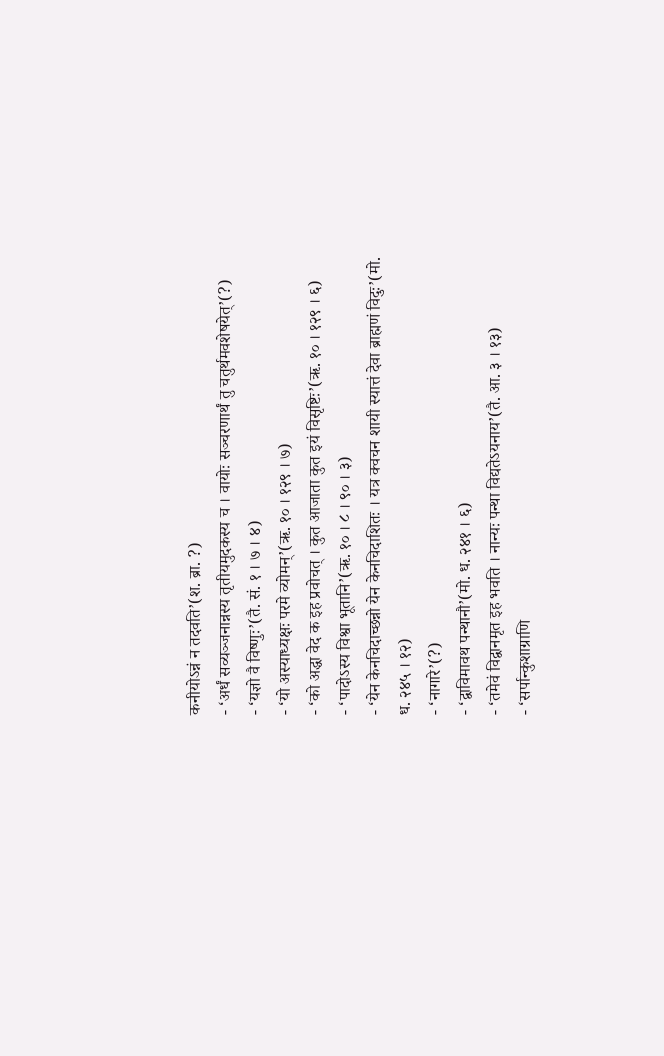कनीयोऽन्नं न तदवति’(श. ब्रा. ?)
- ‘अर्धं सव्यञ्जनान्नस्य तृतीयमुदकस्य च । वायोः सञ्चरणार्थं तु चतुर्थमवशेषयेत्’(?)
- ‘यज्ञो वै विष्णुः’(तै. सं. १ । ७ । ४)
- ‘यो अस्याध्यक्षः परमे व्योमन्’(ऋ. १० । १२९ । ७)
- ‘को अद्धा वेद क इह प्रवोचत् । कुत आजाता कुत इयं विसृष्टिः’(ऋ. १० । १२९ । ६)
- ‘पादोऽस्य विश्वा भूतानि’(ऋ. १० । ८ । ९० । ३)
- ‘येन केनचिदाच्छन्नो येन केनचिदाशितः । यत्र क्वचन शायी स्यात्तं देवा ब्राह्मणं विदुः’(मो. ध. २४५ । १२)
- ‘नागारे’(?)
- ‘द्वाविमावथ पन्थानौ’(मो. ध. २४१ । ६)
- ‘तमेवं विद्वानमृत इह भवति । नान्यः पन्था विद्यतेऽयनाय’(तै. आ. ३ । १३)
- ‘सर्पान्कुशाग्राणि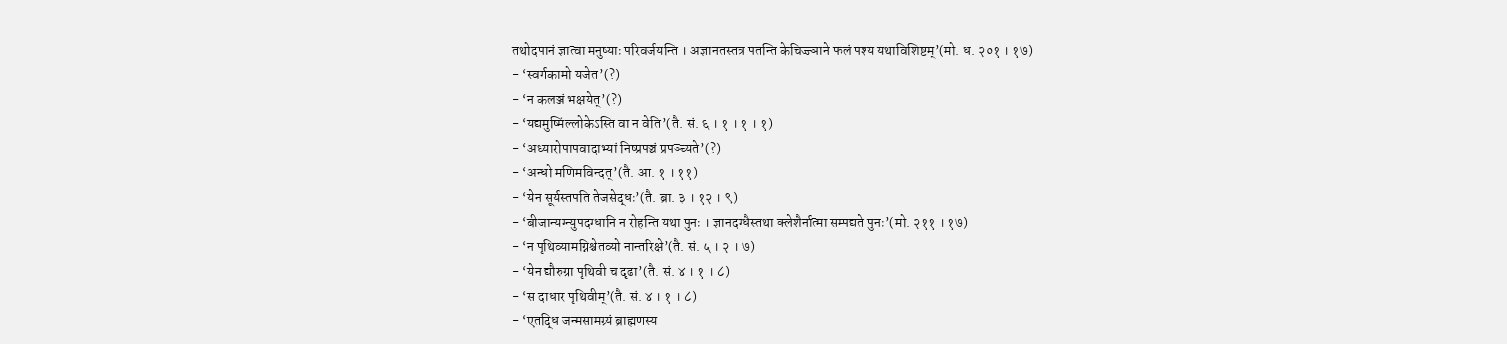तथोदपानं ज्ञात्वा मनुष्याः परिवर्जयन्ति । अज्ञानतस्तत्र पतन्ति केचिज्ज्ञाने फलं पश्य यथाविशिष्टम्’(मो. ध. २०१ । १७)
- ‘स्वर्गकामो यजेत’(?)
- ‘न कलञ्जं भक्षयेत्’(?)
- ‘यद्यमुष्मिंल्लोकेऽस्ति वा न वेति’(तै. सं. ६ । १ । १ । १)
- ‘अध्यारोपापवादाभ्यां निष्प्रपञ्चं प्रपञ्च्यते’(?)
- ‘अन्धो मणिमविन्दत्’(तै. आ. १ । ११)
- ‘येन सूर्यस्तपति तेजसेद्धः’(तै. ब्रा. ३ । १२ । ९)
- ‘बीजान्यग्न्युपदग्धानि न रोहन्ति यथा पुनः । ज्ञानदग्धैस्तथा क्लेशैर्नात्मा सम्पद्यते पुनः’(मो. २११ । १७)
- ‘न पृथिव्यामग्निश्चेतव्यो नान्तरिक्षे’(तै. सं. ५ । २ । ७)
- ‘येन द्यौरुग्रा पृथिवी च दृढा’(तै. सं. ४ । १ । ८)
- ‘स दाधार पृथिवीम्’(तै. सं. ४ । १ । ८)
- ‘एतद्धि जन्मसामग्र्यं ब्राह्मणस्य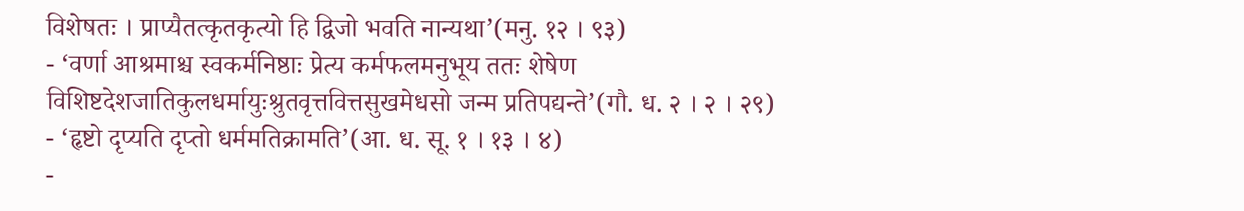विशेषतः । प्राप्यैतत्कृतकृत्यो हि द्विजो भवति नान्यथा’(मनु. १२ । ९३)
- ‘वर्णा आश्रमाश्च स्वकर्मनिष्ठाः प्रेत्य कर्मफलमनुभूय ततः शेषेण विशिष्टदेशजातिकुलधर्मायुःश्रुतवृत्तवित्तसुखमेधसो जन्म प्रतिपद्यन्ते’(गौ. ध. २ । २ । २९)
- ‘हृष्टो दृप्यति दृप्तो धर्ममतिक्रामति’(आ. ध. सू. १ । १३ । ४)
-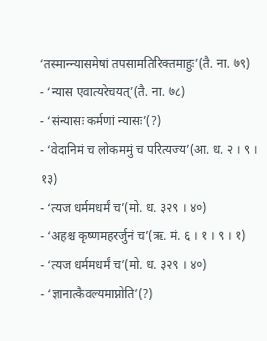‘तस्मान्न्यासमेषां तपसामतिरिक्तमाहुः’(तै. ना. ७९)
- ‘न्यास एवात्यरेचयत्’(तै. ना. ७८)
- ‘संन्यासः कर्मणां न्यासः’(?)
- ‘वेदानिमं च लोकममुं च परित्यज्य’(आ. ध. २ । ९ । १३)
- ‘त्यज धर्ममधर्मं च’(मो. ध. ३२९ । ४०)
- ‘अहश्च कृष्णमहरर्जुनं च’(ऋ. मं. ६ । १ । ९ । १)
- ‘त्यज धर्ममधर्मं च’(मो. ध. ३२९ । ४०)
- ‘ज्ञानात्कैवल्यमाप्नोति’(?)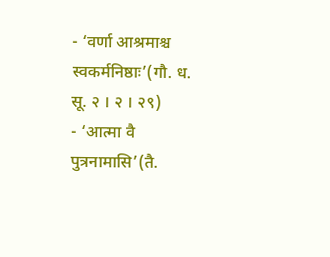- ‘वर्णा आश्रमाश्च स्वकर्मनिष्ठाः’(गौ. ध. सू. २ । २ । २९)
- ‘आत्मा वै पुत्रनामासि’(तै.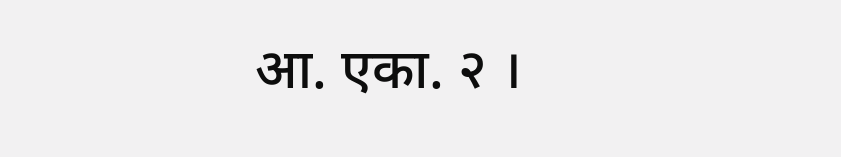आ. एका. २ ।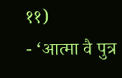११)
- ‘आत्मा वै पुत्र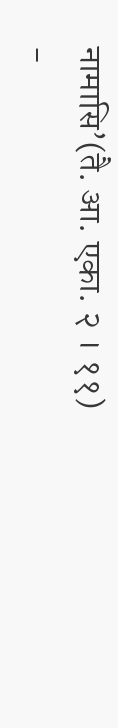नामासि’(तै. आ. एका. २ । ११)
-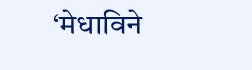‘मेधाविने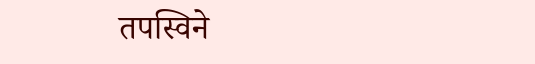तपस्विने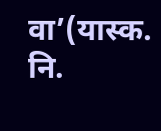वा’(यास्क. नि.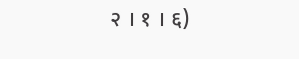२ । १ । ६)